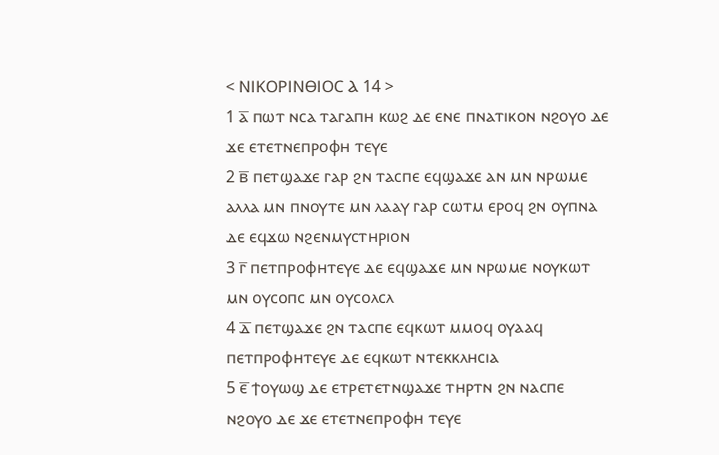< ⲚⲒⲔⲞⲢⲒⲚⲐⲒⲞⲤ Ⲁ 14 >
1 ⲁ̅ ⲡⲱⲧ ⲛⲥⲁ ⲧⲁⲅⲁⲡⲏ ⲕⲱϩ ⲇⲉ ⲉⲛⲉ ⲡⲛⲁⲧⲓⲕⲟⲛ ⲛϩⲟⲩⲟ ⲇⲉ ϫⲉ ⲉⲧⲉⲧⲛⲉⲡⲣⲟⲫⲏ ⲧⲉⲩⲉ
2 ⲃ̅ ⲡⲉⲧϣⲁϫⲉ ⲅⲁⲣ ϩⲛ ⲧⲁⲥⲡⲉ ⲉϥϣⲁϫⲉ ⲁⲛ ⲙⲛ ⲛⲣⲱⲙⲉ ⲁⲗⲗⲁ ⲙⲛ ⲡⲛⲟⲩⲧⲉ ⲙⲛ ⲗⲁⲁⲩ ⲅⲁⲣ ⲥⲱⲧⲙ ⲉⲣⲟϥ ϩⲛ ⲟⲩⲡⲛⲁ ⲇⲉ ⲉϥϫⲱ ⲛϩⲉⲛⲙⲩⲥⲧⲏⲣⲓⲟⲛ
3 ⲅ̅ ⲡⲉⲧⲡⲣⲟⲫⲏⲧⲉⲩⲉ ⲇⲉ ⲉϥϣⲁϫⲉ ⲙⲛ ⲛⲣⲱⲙⲉ ⲛⲟⲩⲕⲱⲧ ⲙⲛ ⲟⲩⲥⲟⲡⲥ ⲙⲛ ⲟⲩⲥⲟⲗⲥⲗ
4 ⲇ̅ ⲡⲉⲧϣⲁϫⲉ ϩⲛ ⲧⲁⲥⲡⲉ ⲉϥⲕⲱⲧ ⲙⲙⲟϥ ⲟⲩⲁⲁϥ ⲡⲉⲧⲡⲣⲟⲫⲏⲧⲉⲩⲉ ⲇⲉ ⲉϥⲕⲱⲧ ⲛⲧⲉⲕⲕⲗⲏⲥⲓⲁ
5 ⲉ̅ ϯⲟⲩⲱϣ ⲇⲉ ⲉⲧⲣⲉⲧⲉⲧⲛϣⲁϫⲉ ⲧⲏⲣⲧⲛ ϩⲛ ⲛⲁⲥⲡⲉ ⲛϩⲟⲩⲟ ⲇⲉ ϫⲉ ⲉⲧⲉⲧⲛⲉⲡⲣⲟⲫⲏ ⲧⲉⲩⲉ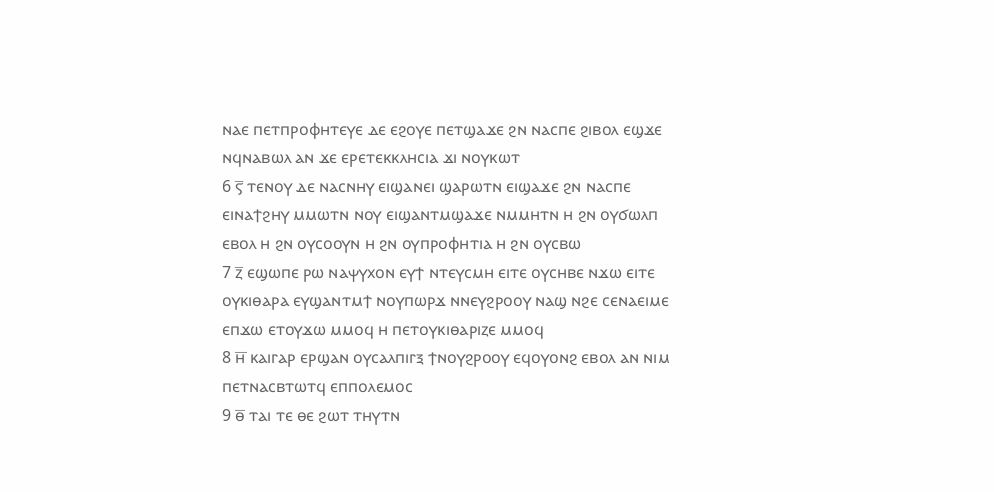ⲛⲁⲉ ⲡⲉⲧⲡⲣⲟⲫⲏⲧⲉⲩⲉ ⲇⲉ ⲉϩⲟⲩⲉ ⲡⲉⲧϣⲁϫⲉ ϩⲛ ⲛⲁⲥⲡⲉ ϩⲓⲃⲟⲗ ⲉϣϫⲉ ⲛϥⲛⲁⲃⲱⲗ ⲁⲛ ϫⲉ ⲉⲣⲉⲧⲉⲕⲕⲗⲏⲥⲓⲁ ϫⲓ ⲛⲟⲩⲕⲱⲧ
6 ⲋ̅ ⲧⲉⲛⲟⲩ ⲇⲉ ⲛⲁⲥⲛⲏⲩ ⲉⲓϣⲁⲛⲉⲓ ϣⲁⲣⲱⲧⲛ ⲉⲓϣⲁϫⲉ ϩⲛ ⲛⲁⲥⲡⲉ ⲉⲓⲛⲁϯϩⲏⲩ ⲙⲙⲱⲧⲛ ⲛⲟⲩ ⲉⲓϣⲁⲛⲧⲙϣⲁϫⲉ ⲛⲙⲙⲏⲧⲛ ⲏ ϩⲛ ⲟⲩϭⲱⲗⲡ ⲉⲃⲟⲗ ⲏ ϩⲛ ⲟⲩⲥⲟⲟⲩⲛ ⲏ ϩⲛ ⲟⲩⲡⲣⲟⲫⲏⲧⲓⲁ ⲏ ϩⲛ ⲟⲩⲥⲃⲱ
7 ⲍ̅ ⲉϣⲱⲡⲉ ⲣⲱ ⲛⲁⲯⲩⲭⲟⲛ ⲉⲩϯ ⲛⲧⲉⲩⲥⲙⲏ ⲉⲓⲧⲉ ⲟⲩⲥⲏⲃⲉ ⲛϫⲱ ⲉⲓⲧⲉ ⲟⲩⲕⲓⲑⲁⲣⲁ ⲉⲩϣⲁⲛⲧⲙϯ ⲛⲟⲩⲡⲱⲣϫ ⲛⲛⲉⲩϩⲣⲟⲟⲩ ⲛⲁϣ ⲛϩⲉ ⲥⲉⲛⲁⲉⲓⲙⲉ ⲉⲡϫⲱ ⲉⲧⲟⲩϫⲱ ⲙⲙⲟϥ ⲏ ⲡⲉⲧⲟⲩⲕⲓⲑⲁⲣⲓⲍⲉ ⲙⲙⲟϥ
8 ⲏ̅ ⲕⲁⲓⲅⲁⲣ ⲉⲣϣⲁⲛ ⲟⲩⲥⲁⲗⲡⲓⲅⲝ ϯⲛⲟⲩϩⲣⲟⲟⲩ ⲉϥⲟⲩⲟⲛϩ ⲉⲃⲟⲗ ⲁⲛ ⲛⲓⲙ ⲡⲉⲧⲛⲁⲥⲃⲧⲱⲧϥ ⲉⲡⲡⲟⲗⲉⲙⲟⲥ
9 ⲑ̅ ⲧⲁⲓ ⲧⲉ ⲑⲉ ϩⲱⲧ ⲧⲏⲩⲧⲛ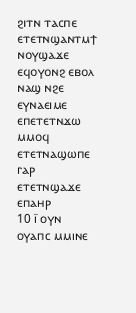ϩⲓⲧⲛ ⲧⲁⲥⲡⲉ ⲉⲧⲉⲧⲛϣⲁⲛⲧⲙϯ ⲛⲟⲩϣⲁϫⲉ ⲉϥⲟⲩⲟⲛϩ ⲉⲃⲟⲗ ⲛⲁϣ ⲛϩⲉ ⲉⲩⲛⲁⲉⲓⲙⲉ ⲉⲡⲉⲧⲉⲧⲛϫⲱ ⲙⲙⲟϥ ⲉⲧⲉⲧⲛⲁϣⲱⲡⲉ ⲅⲁⲣ ⲉⲧⲉⲧⲛϣⲁϫⲉ ⲉⲡⲁⲏⲣ
10 ⲓ̅ ⲟⲩⲛ ⲟⲩⲁⲡⲥ ⲙⲙⲓⲛⲉ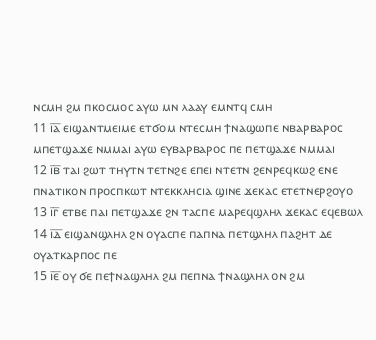ⲛⲥⲙⲏ ϩⲙ ⲡⲕⲟⲥⲙⲟⲥ ⲁⲩⲱ ⲙⲛ ⲗⲁⲁⲩ ⲉⲙⲛⲧϥ ⲥⲙⲏ
11 ⲓ̅ⲁ̅ ⲉⲓϣⲁⲛⲧⲙⲉⲓⲙⲉ ⲉⲧϭⲟⲙ ⲛⲧⲉⲥⲙⲏ ϯⲛⲁϣⲱⲡⲉ ⲛⲃⲁⲣⲃⲁⲣⲟⲥ ⲙⲡⲉⲧϣⲁϫⲉ ⲛⲙⲙⲁⲓ ⲁⲩⲱ ⲉⲩⲃⲁⲣⲃⲁⲣⲟⲥ ⲡⲉ ⲡⲉⲧϣⲁϫⲉ ⲛⲙⲙⲁⲓ
12 ⲓ̅ⲃ̅ ⲧⲁⲓ ϩⲱⲧ ⲧⲏⲩⲧⲛ ⲧⲉⲧⲛϩⲉ ⲉⲡⲉⲓ ⲛⲧⲉⲧⲛ ϩⲉⲛⲣⲉϥⲕⲱϩ ⲉⲛⲉ ⲡⲛⲁⲧⲓⲕⲟⲛ ⲡⲣⲟⲥⲡⲕⲱⲧ ⲛⲧⲉⲕⲕⲗⲏⲥⲓⲁ ϣⲓⲛⲉ ϫⲉⲕⲁⲥ ⲉⲧⲉⲧⲛⲉⲣϩⲟⲩⲟ
13 ⲓ̅ⲅ̅ ⲉⲧⲃⲉ ⲡⲁⲓ ⲡⲉⲧϣⲁϫⲉ ϩⲛ ⲧⲁⲥⲡⲉ ⲙⲁⲣⲉϥϣⲗⲏⲗ ϫⲉⲕⲁⲥ ⲉϥⲉⲃⲱⲗ
14 ⲓ̅ⲇ̅ ⲉⲓϣⲁⲛϣⲗⲏⲗ ϩⲛ ⲟⲩⲁⲥⲡⲉ ⲡⲁⲡⲛⲁ ⲡⲉⲧϣⲗⲏⲗ ⲡⲁϩⲏⲧ ⲇⲉ ⲟⲩⲁⲧⲕⲁⲣⲡⲟⲥ ⲡⲉ
15 ⲓ̅ⲉ̅ ⲟⲩ ϭⲉ ⲡⲉϯⲛⲁϣⲗⲏⲗ ϩⲙ ⲡⲉⲡⲛⲁ ϯⲛⲁϣⲗⲏⲗ ⲟⲛ ϩⲙ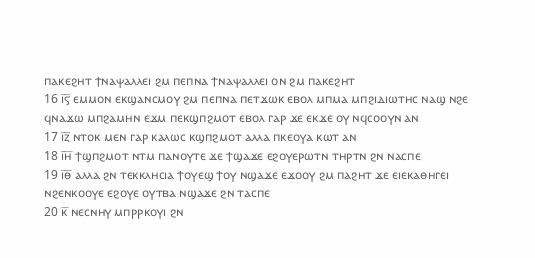ⲡⲁⲕⲉϩⲏⲧ ϯⲛⲁⲯⲁⲗⲗⲉⲓ ϩⲙ ⲡⲉⲡⲛⲁ ϯⲛⲁⲯⲁⲗⲗⲉⲓ ⲟⲛ ϩⲙ ⲡⲁⲕⲉϩⲏⲧ
16 ⲓ̅ⲋ̅ ⲉⲙⲙⲟⲛ ⲉⲕϣⲁⲛⲥⲙⲟⲩ ϩⲙ ⲡⲉⲡⲛⲁ ⲡⲉⲧϫⲱⲕ ⲉⲃⲟⲗ ⲙⲡⲙⲁ ⲙⲡϩⲓⲇⲓⲱⲧⲏⲥ ⲛⲁϣ ⲛϩⲉ ϥⲛⲁϫⲱ ⲙⲡϩⲁⲙⲏⲛ ⲉϫⲙ ⲡⲉⲕϣⲡϩⲙⲟⲧ ⲉⲃⲟⲗ ⲅⲁⲣ ϫⲉ ⲉⲕϫⲉ ⲟⲩ ⲛϥⲥⲟⲟⲩⲛ ⲁⲛ
17 ⲓ̅ⲍ̅ ⲛⲧⲟⲕ ⲙⲉⲛ ⲅⲁⲣ ⲕⲁⲗⲱⲥ ⲕϣⲡϩⲙⲟⲧ ⲁⲗⲗⲁ ⲡⲕⲉⲟⲩⲁ ⲕⲱⲧ ⲁⲛ
18 ⲓ̅ⲏ̅ ϯϣⲡϩⲙⲟⲧ ⲛⲧⲙ ⲡⲁⲛⲟⲩⲧⲉ ϫⲉ ϯϣⲁϫⲉ ⲉϩⲟⲩⲉⲣⲱⲧⲛ ⲧⲏⲣⲧⲛ ϩⲛ ⲛⲁⲥⲡⲉ
19 ⲓ̅ⲑ̅ ⲁⲗⲗⲁ ϩⲛ ⲧⲉⲕⲕⲗⲏⲥⲓⲁ ϯⲟⲩⲉϣ ϯⲟⲩ ⲛϣⲁϫⲉ ⲉϫⲟⲟⲩ ϩⲙ ⲡⲁϩⲏⲧ ϫⲉ ⲉⲓⲉⲕⲁⲑⲏⲅⲉⲓ ⲛϩⲉⲛⲕⲟⲟⲩⲉ ⲉϩⲟⲩⲉ ⲟⲩⲧⲃⲁ ⲛϣⲁϫⲉ ϩⲛ ⲧⲁⲥⲡⲉ
20 ⲕ̅ ⲛⲉⲥⲛⲏⲩ ⲙⲡⲣⲣⲕⲟⲩⲓ ϩⲛ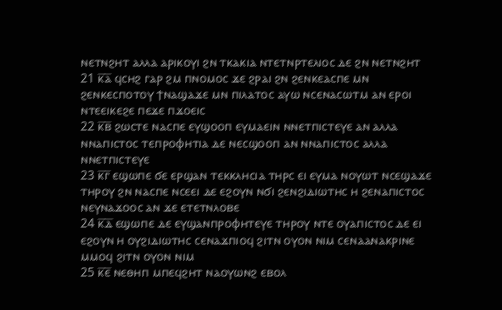ⲛⲉⲧⲛϩⲏⲧ ⲁⲗⲗⲁ ⲁⲣⲓⲕⲟⲩⲓ ϩⲛ ⲧⲕⲁⲕⲓⲁ ⲛⲧⲉⲧⲛⲣⲧⲉⲗⲓⲟⲥ ⲇⲉ ϩⲛ ⲛⲉⲧⲛϩⲏⲧ
21 ⲕ̅ⲁ̅ ϥⲥⲏϩ ⲅⲁⲣ ϩⲙ ⲡⲛⲟⲙⲟⲥ ϫⲉ ϩⲣⲁⲓ ϩⲛ ϩⲉⲛⲕⲉⲁⲥⲡⲉ ⲙⲛ ϩⲉⲛⲕⲉⲥⲡⲟⲧⲟⲩ ϯⲛⲁϣⲁϫⲉ ⲙⲛ ⲡⲓⲗⲁⲧⲟⲥ ⲁⲩⲱ ⲛⲥⲉⲛⲁⲥⲱⲧⲙ ⲁⲛ ⲉⲣⲟⲓ ⲛⲧⲉⲉⲓⲕⲉϩⲉ ⲡⲉϫⲉ ⲡϫⲟⲉⲓⲥ
22 ⲕ̅ⲃ̅ ϩⲱⲥⲧⲉ ⲛⲁⲥⲡⲉ ⲉⲩϣⲟⲟⲡ ⲉⲩⲙⲁⲉⲓⲛ ⲛⲛⲉⲧⲡⲓⲥⲧⲉⲩⲉ ⲁⲛ ⲁⲗⲗⲁ ⲛⲛⲁⲡⲓⲥⲧⲟⲥ ⲧⲉⲡⲣⲟⲫⲏⲧⲓⲁ ⲇⲉ ⲛⲉⲥϣⲟⲟⲡ ⲁⲛ ⲛⲛⲁⲡⲓⲥⲧⲟⲥ ⲁⲗⲗⲁ ⲛⲛⲉⲧⲡⲓⲥⲧⲉⲩⲉ
23 ⲕ̅ⲅ̅ ⲉϣⲱⲡⲉ ϭⲉ ⲉⲣϣⲁⲛ ⲧⲉⲕⲕⲗⲏⲥⲓⲁ ⲧⲏⲣⲥ ⲉⲓ ⲉⲩⲙⲁ ⲛⲟⲩⲱⲧ ⲛⲥⲉϣⲁϫⲉ ⲧⲏⲣⲟⲩ ϩⲛ ⲛⲁⲥⲡⲉ ⲛⲥⲉⲉⲓ ⲇⲉ ⲉϩⲟⲩⲛ ⲛϭⲓ ϩⲉⲛϩⲓⲇⲓⲱⲧⲏⲥ ⲏ ϩⲉⲛⲁⲡⲓⲥⲧⲟⲥ ⲛⲉⲩⲛⲁϫⲟⲟⲥ ⲁⲛ ϫⲉ ⲉⲧⲉⲧⲛⲗⲟⲃⲉ
24 ⲕ̅ⲇ̅ ⲉϣⲱⲡⲉ ⲇⲉ ⲉⲩϣⲁⲛⲡⲣⲟⲫⲏⲧⲉⲩⲉ ⲧⲏⲣⲟⲩ ⲛⲧⲉ ⲟⲩⲁⲡⲓⲥⲧⲟⲥ ⲇⲉ ⲉⲓ ⲉϩⲟⲩⲛ ⲏ ⲟⲩϩⲓⲇⲓⲱⲧⲏⲥ ⲥⲉⲛⲁϫⲡⲓⲟϥ ϩⲓⲧⲛ ⲟⲩⲟⲛ ⲛⲓⲙ ⲥⲉⲛⲁⲁⲛⲁⲕⲣⲓⲛⲉ ⲙⲙⲟϥ ϩⲓⲧⲛ ⲟⲩⲟⲛ ⲛⲓⲙ
25 ⲕ̅ⲉ̅ ⲛⲉⲑⲏⲡ ⲙⲡⲉϥϩⲏⲧ ⲛⲁⲟⲩⲱⲛϩ ⲉⲃⲟⲗ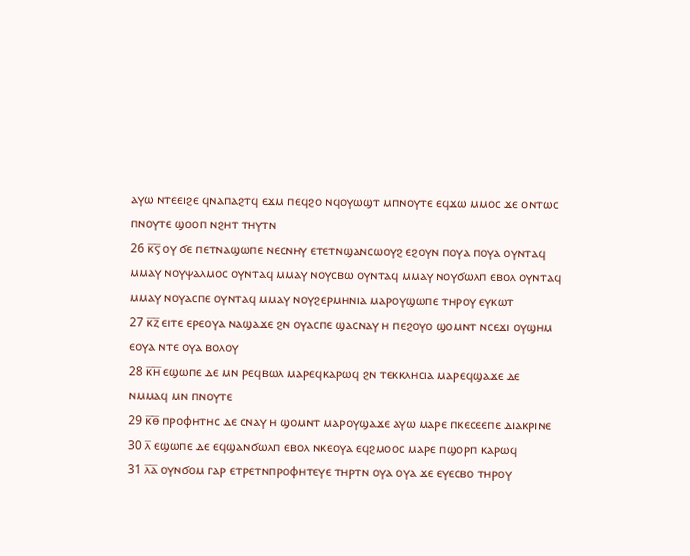ⲁⲩⲱ ⲛⲧⲉⲉⲓϩⲉ ϥⲛⲁⲡⲁϩⲧϥ ⲉϫⲙ ⲡⲉϥϩⲟ ⲛϥⲟⲩⲱϣⲧ ⲙⲡⲛⲟⲩⲧⲉ ⲉϥϫⲱ ⲙⲙⲟⲥ ϫⲉ ⲟⲛⲧⲱⲥ ⲡⲛⲟⲩⲧⲉ ϣⲟⲟⲡ ⲛϩⲏⲧ ⲧⲏⲩⲧⲛ
26 ⲕ̅ⲋ̅ ⲟⲩ ϭⲉ ⲡⲉⲧⲛⲁϣⲱⲡⲉ ⲛⲉⲥⲛⲏⲩ ⲉⲧⲉⲧⲛϣⲁⲛⲥⲱⲟⲩϩ ⲉϩⲟⲩⲛ ⲡⲟⲩⲁ ⲡⲟⲩⲁ ⲟⲩⲛⲧⲁϥ ⲙⲙⲁⲩ ⲛⲟⲩⲯⲁⲗⲙⲟⲥ ⲟⲩⲛⲧⲁϥ ⲙⲙⲁⲩ ⲛⲟⲩⲥⲃⲱ ⲟⲩⲛⲧⲁϥ ⲙⲙⲁⲩ ⲛⲟⲩϭⲱⲗⲡ ⲉⲃⲟⲗ ⲟⲩⲛⲧⲁϥ ⲙⲙⲁⲩ ⲛⲟⲩⲁⲥⲡⲉ ⲟⲩⲛⲧⲁϥ ⲙⲙⲁⲩ ⲛⲟⲩϩⲉⲣⲙⲏⲛⲓⲁ ⲙⲁⲣⲟⲩϣⲱⲡⲉ ⲧⲏⲣⲟⲩ ⲉⲩⲕⲱⲧ
27 ⲕ̅ⲍ̅ ⲉⲓⲧⲉ ⲉⲣⲉⲟⲩⲁ ⲛⲁϣⲁϫⲉ ϩⲛ ⲟⲩⲁⲥⲡⲉ ϣⲁⲥⲛⲁⲩ ⲏ ⲡⲉϩⲟⲩⲟ ϣⲟⲙⲛⲧ ⲛⲥⲉϫⲓ ⲟⲩϣⲏⲙ ⲉⲟⲩⲁ ⲛⲧⲉ ⲟⲩⲁ ⲃⲟⲗⲟⲩ
28 ⲕ̅ⲏ̅ ⲉϣⲱⲡⲉ ⲇⲉ ⲙⲛ ⲣⲉϥⲃⲱⲗ ⲙⲁⲣⲉϥⲕⲁⲣⲱϥ ϩⲛ ⲧⲉⲕⲕⲗⲏⲥⲓⲁ ⲙⲁⲣⲉϥϣⲁϫⲉ ⲇⲉ ⲛⲙⲙⲁϥ ⲙⲛ ⲡⲛⲟⲩⲧⲉ
29 ⲕ̅ⲑ̅ ⲡⲣⲟⲫⲏⲧⲏⲥ ⲇⲉ ⲥⲛⲁⲩ ⲏ ϣⲟⲙⲛⲧ ⲙⲁⲣⲟⲩϣⲁϫⲉ ⲁⲩⲱ ⲙⲁⲣⲉ ⲡⲕⲉⲥⲉⲉⲡⲉ ⲇⲓⲁⲕⲣⲓⲛⲉ
30 ⲗ̅ ⲉϣⲱⲡⲉ ⲇⲉ ⲉϥϣⲁⲛϭⲱⲗⲡ ⲉⲃⲟⲗ ⲛⲕⲉⲟⲩⲁ ⲉϥϩⲙⲟⲟⲥ ⲙⲁⲣⲉ ⲡϣⲟⲣⲡ ⲕⲁⲣⲱϥ
31 ⲗ̅ⲁ̅ ⲟⲩⲛϭⲟⲙ ⲅⲁⲣ ⲉⲧⲣⲉⲧⲛⲡⲣⲟⲫⲏⲧⲉⲩⲉ ⲧⲏⲣⲧⲛ ⲟⲩⲁ ⲟⲩⲁ ϫⲉ ⲉⲩⲉⲥⲃⲟ ⲧⲏⲣⲟⲩ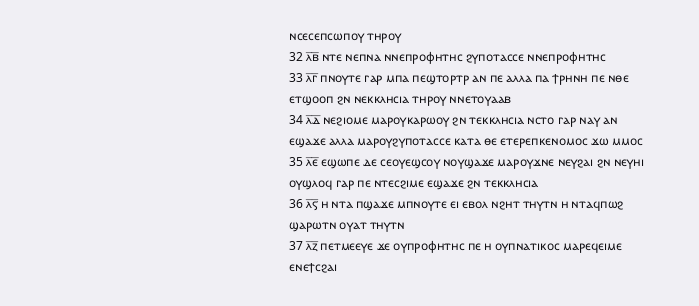ⲛⲥⲉⲥⲉⲡⲥⲱⲡⲟⲩ ⲧⲏⲣⲟⲩ
32 ⲗ̅ⲃ̅ ⲛⲧⲉ ⲛⲉⲡⲛⲁ ⲛⲛⲉⲡⲣⲟⲫⲏⲧⲏⲥ ϩⲩⲡⲟⲧⲁⲥⲥⲉ ⲛⲛⲉⲡⲣⲟⲫⲏⲧⲏⲥ
33 ⲗ̅ⲅ̅ ⲡⲛⲟⲩⲧⲉ ⲅⲁⲣ ⲙⲡⲁ ⲡⲉϣⲧⲟⲣⲧⲣ ⲁⲛ ⲡⲉ ⲁⲗⲗⲁ ⲡⲁ ϯⲣⲏⲛⲏ ⲡⲉ ⲛⲑⲉ ⲉⲧϣⲟⲟⲡ ϩⲛ ⲛⲉⲕⲕⲗⲏⲥⲓⲁ ⲧⲏⲣⲟⲩ ⲛⲛⲉⲧⲟⲩⲁⲁⲃ
34 ⲗ̅ⲇ̅ ⲛⲉϩⲓⲟⲙⲉ ⲙⲁⲣⲟⲩⲕⲁⲣⲱⲟⲩ ϩⲛ ⲧⲉⲕⲕⲗⲏⲥⲓⲁ ⲛⲥⲧⲟ ⲅⲁⲣ ⲛⲁⲩ ⲁⲛ ⲉϣⲁϫⲉ ⲁⲗⲗⲁ ⲙⲁⲣⲟⲩϩⲩⲡⲟⲧⲁⲥⲥⲉ ⲕⲁⲧⲁ ⲑⲉ ⲉⲧⲉⲣⲉⲡⲕⲉⲛⲟⲙⲟⲥ ϫⲱ ⲙⲙⲟⲥ
35 ⲗ̅ⲉ̅ ⲉϣⲱⲡⲉ ⲇⲉ ⲥⲉⲟⲩⲉϣⲥⲟⲩ ⲛⲟⲩϣⲁϫⲉ ⲙⲁⲣⲟⲩϫⲛⲉ ⲛⲉⲩϩⲁⲓ ϩⲛ ⲛⲉⲩⲏⲓ ⲟⲩϣⲗⲟϥ ⲅⲁⲣ ⲡⲉ ⲛⲧⲉⲥϩⲓⲙⲉ ⲉϣⲁϫⲉ ϩⲛ ⲧⲉⲕⲕⲗⲏⲥⲓⲁ
36 ⲗ̅ⲋ̅ ⲏ ⲛⲧⲁ ⲡϣⲁϫⲉ ⲙⲡⲛⲟⲩⲧⲉ ⲉⲓ ⲉⲃⲟⲗ ⲛϩⲏⲧ ⲧⲏⲩⲧⲛ ⲏ ⲛⲧⲁϥⲡⲱϩ ϣⲁⲣⲱⲧⲛ ⲟⲩⲁⲧ ⲧⲏⲩⲧⲛ
37 ⲗ̅ⲍ̅ ⲡⲉⲧⲙⲉⲉⲩⲉ ϫⲉ ⲟⲩⲡⲣⲟⲫⲏⲧⲏⲥ ⲡⲉ ⲏ ⲟⲩⲡⲛⲁⲧⲓⲕⲟⲥ ⲙⲁⲣⲉϥⲉⲓⲙⲉ ⲉⲛⲉϯⲥϩⲁⲓ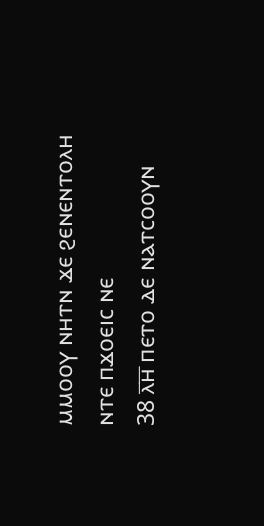ⲙⲙⲟⲟⲩ ⲛⲏⲧⲛ ϫⲉ ϩⲉⲛⲉⲛⲧⲟⲗⲏ ⲛⲧⲉ ⲡϫⲟⲉⲓⲥ ⲛⲉ
38 ⲗ̅ⲏ̅ ⲡⲉⲧⲟ ⲇⲉ ⲛⲁⲧⲥⲟⲟⲩⲛ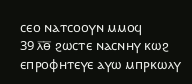ⲥⲉⲟ ⲛⲁⲧⲥⲟⲟⲩⲛ ⲙⲙⲟϥ
39 ⲗ̅ⲑ̅ ϩⲱⲥⲧⲉ ⲛⲁⲥⲛⲏⲩ ⲕⲱϩ ⲉⲡⲣⲟⲫⲏⲧⲉⲩⲉ ⲁⲩⲱ ⲙⲡⲣⲕⲱⲗⲩ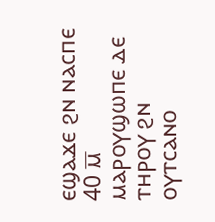ⲉϣⲁϫⲉ ϩⲛ ⲛⲁⲥⲡⲉ
40 ⲙ̅ ⲙⲁⲣⲟⲩϣⲱⲡⲉ ⲇⲉ ⲧⲏⲣⲟⲩ ϩⲛ ⲟⲩⲧⲥⲁⲛⲟ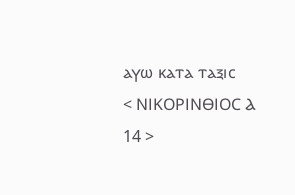ⲁⲩⲱ ⲕⲁⲧⲁ ⲧⲁⲝⲓⲥ
< ⲚⲒⲔⲞⲢⲒⲚⲐⲒⲞⲤ Ⲁ 14 >